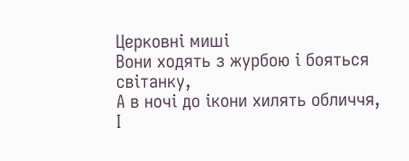Церковнi мишi
Вони ходять з журбою і бояться світанку,
А в ночі до ікони хилять обличчя,
І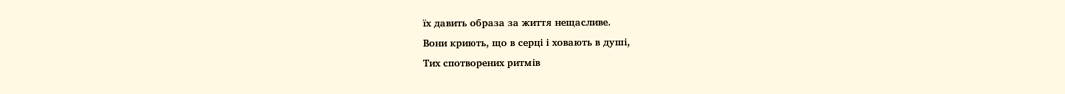їх давить образа за життя нещасливе.
Вони криють, що в серці і ховають в душі,
Тих спотворених ритмів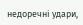недоречні удари,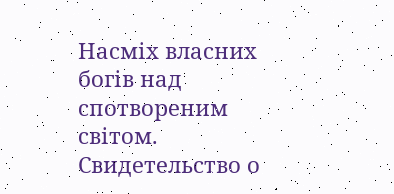Насміх власних богів над спотвореним світом.
Свидетельство о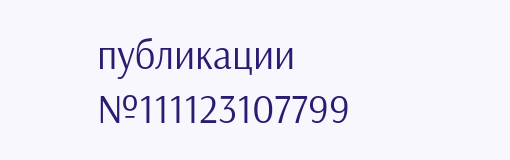публикации №111123107799